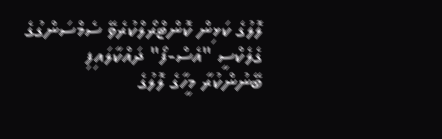ލޮލުގެ ކަޅިން ކޮންޓްރޯލްކުރެވޭ ސެމްސަންގުގެ ގެލެކްސީ "އެސް-ފޯ" ދައްކާލައިފި
ބޭނުންކުރާ މީހާގެ ލޮލުގެ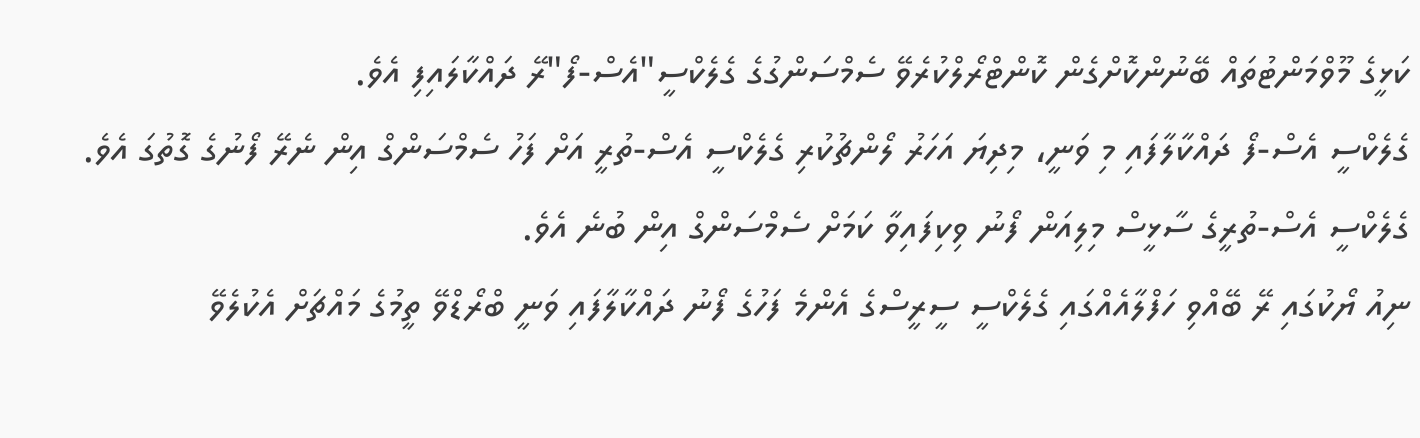ކަޅީގެ މޫވްމަންޓުތައް ބޭނުންކޮށްގެން ކޮންޓްރޯލްކުރެވޭ ސެމްސަންގުގެ ގެލެކްސީ"އެސް-ފޯ"ރޭ ދައްކާލައިފި އެވެ.
ގެލެކްސީ އެސް-ފޯ ދައްކާލާފައި މި ވަނީ، މިދިޔަ އަހަރު ލޯންޗުކުރި ގެލެކްސީ އެސް-ތުރީ އަށް ފަހު ސެމްސަންގް އިން ނެރޭ ފޯނުގެ ގޮތުގަ އެވެ. ގެލެކްސީ އެސް-ތުރީގެ ސާޅީސް މިލިއަން ފޯނު ވިކިފައިވާ ކަމަށް ސެމްސަންގް އިން ބުނެ އެވެ.
ނިއު ޔޯކުގައި ރޭ ބޭއްވި ހަފްލާއެއްގައި ގެލެކްސީ ސީރީސްގެ އެންމެ ފަހުގެ ފޯނު ދައްކާލާފައި ވަނީ ބްރޯޑްވޭ ތީމުގެ މައްޗަށް އެކުލެވޭ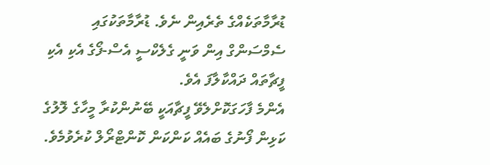ޑުރާމާތަކެއްގެ ތެރެއިން ނެވެ. ޑުރާމާތަކުގައި ސެމްސަންގް އިން ވަނީ ގެލެކްސީ އެސް-ފޯގެ އެކި އެކި ފީޗާތައް ދައްކާލާފަ އެވެ.
އެންމެ ފާހަގަކޮށްލެވޭ ފީޗާއަކީ ބޭނުންކުރާ މީހާގެ ލޮލުގެ ކަޅިން ފޯނުގެ ބައެއް ކަންކަން ކޮންޓްރޯލް ކުރެވުމެވެ.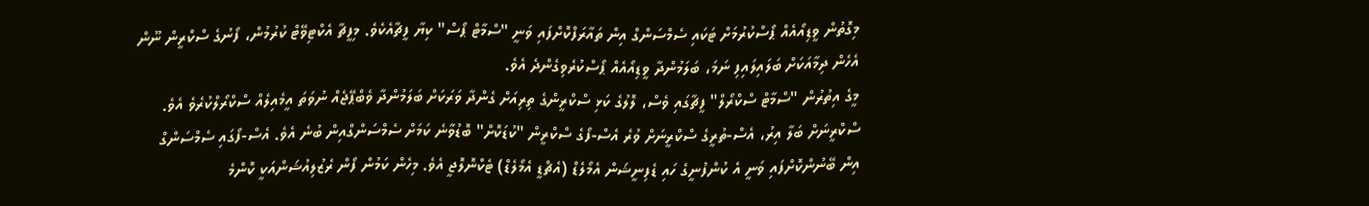މިގޮތުން ވީޑިއޯއެއް ޕޯސްކުރުމަށް ޓަކައި ސެމްސަންގް އިން ތައާރަފްކޮށްފައި ވަނީ "ސްމާޓް ޕޯސް" ކިޔާ ފީޗާއެކެވެ. މިފީޗާ އެކްޓިވޭޓް ކުރުމުން، ފޯނުގެ ސްކްރީން ނޫން އެހެން ދިމާއަކަށް ބަލައިލައިފި ނަމަ، ބަލަމުންދާ ވީޑިއޯއެއް ޕޯސްކުރެވިގެންދެ އެވެ.
މީގެ އިތުރުން "ސްމާޓް ސްކްރޯލް" ފީޗާގައި ވެސް، ލޮލުގެ ކަޅި ސްކްރީންގެ ތިރިއަށް ގެންދާ ވަރަކަށް ބަލަމުންދާ ވެބްޕޭޖެއް ނުވަތަ އީމެއިލެއް ސްކްރޯލްކުރެވެ އެވެ.
ސްކްރީނަށް ބަލާ އިރު، އެސް-ތުރީގެ ސްކްރީނަށް ވުރެ އެސް-ފޯގެ ސްކްރީން "ކުޑަކޮށް" ބޮޑުވާނެ ކަމަށް ސެމްސަންގްއިން ބުނެ އެވެ. އެސް-ފޯގައި ސެމްސަންގް އިން ބޭނުންކޮށްފައި ވަނީ އެ ކުންފުނީގެ ހައި ޑެފިނީޝަން އެމޯލެޑް (އެޗްޑީ އެމޯލެޑް) ޓެކްނޮލޮޖީ އެވެ. މިހެން ކަމުން ފޯން ރެޒުލިއުޝަންއަކީ ކޮންމެ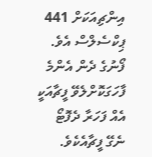އިންޗިއަކަށް 441 ޕިކްސެލްސް އެވެ.
ފޯނުގެ ދެން އެންމެ ފާހަގަކޮށްލެވޭ ފީޗާއަކީ އެއް ފަހަރާ ދެފޮޓޯ ނެގޭ ފީޗާއެކެވެ.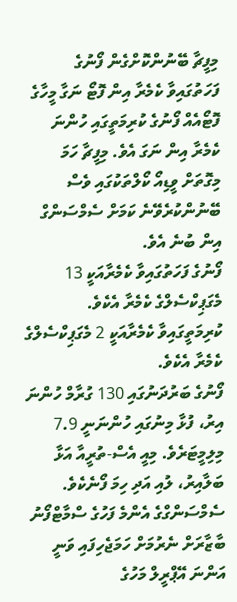މިފީޗާ ބޭނުންކޮށްގެން ފޯނުގެ ފަހަތުގައިވާ ކެމެރާ އިން ފޮޓޯ ނަގާ މީހާގެ ފޮޓޯއެއް ފޯނުގެ ކުރިމަތީގައި ހުންނަ ކެމެރާ އިން ނަގަ އެވެ. މިފީޗާ ހަމަ މިގޮތަށް ވީޑިއޯ ކޯލްތަކުގައި ވެސް ބޭނުންކުރެވޭނެ ކަމަށް ސެމްސަންގް އިން ބުނެ އެވެ.
ފޯނުގެ ފަހަތުގައިވާ ކެމެރާއަކީ 13 މެގަޕިކްސެލްގެ ކެމެރާ އެކެވެ. ކުރިމަތީގައިވާ ކެމެރާއަކީ 2 މެގަޕިކްސެލްގެ ކެމެރާ އެކެވެ.
ފޯނުގެ ބަރުދަނުގައި 130 ގުރާމް ހުންނަ އިރު، ފުޅާ މިނުގައި ހުންނަނީ 7.9 މިލިމީޓަރެވެ. މިއީ އެސް-ތުރީއާ އަޅާ ބަލާއިރު، ލުއި އަދި ހިމަ ފޯނެކެވެ.
ސެމްސަންގްގެ އެންމެ ފަހުގެ ސްމާޓްފޯނު ބާޒާރަށް ނެރުމަށް ހަމަޖެހިފައި ވަނީ އަންނަ އޭޕްރީލް މަހުގެ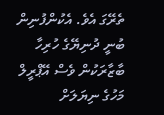ތެރޭގަ އެވެ. އެކުންފުނިން ބުނީ ދުނިޔޭގެ ހުރިހާ ބާޒާރަކުން ވެސް އޭޕްރީލް މަހުގެ ނިޔަލަށް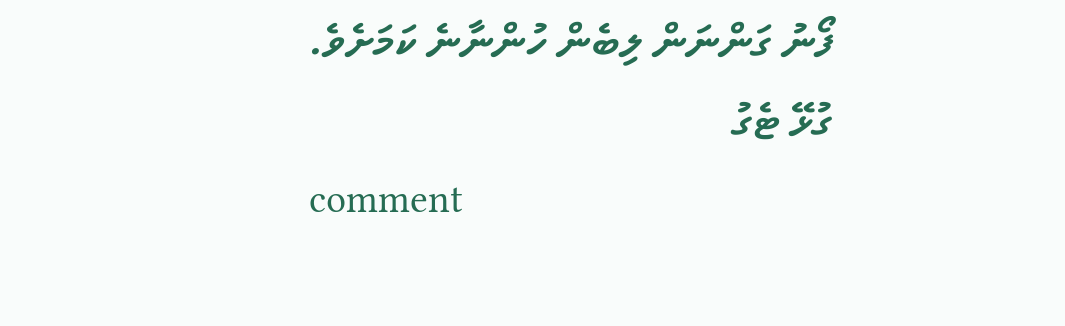ފޯނު ގަންނަން ލިބެން ހުންނާނެ ކަމަށެވެ.
ގުޅޭ ޓެގު
comment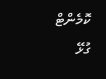ކޮމެންޓް
ގުޅޭ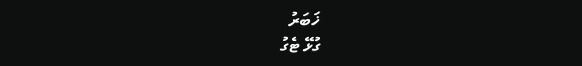ޚަބަރު
ގުޅޭ ޓެގު